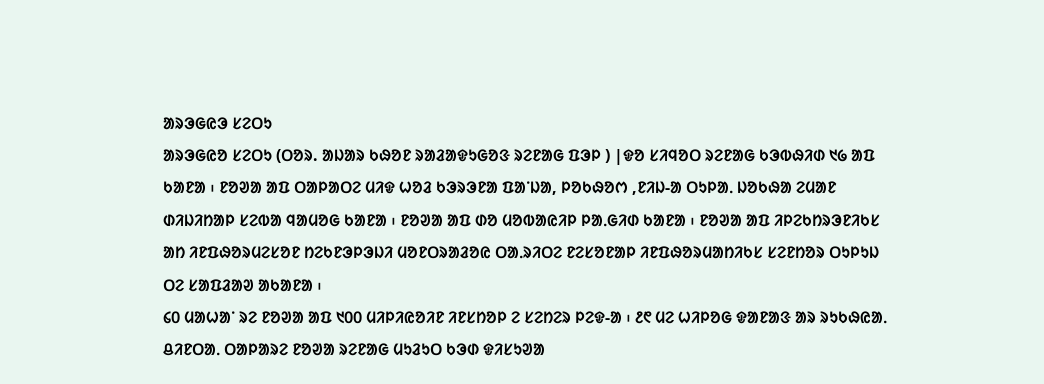ᱟᱨᱳᱜᱭᱳ ᱥᱮᱛᱩ
ᱟᱨᱳᱜᱭᱚ ᱥᱮᱛᱩ (ᱛᱚᱨ. ᱟᱡᱟᱨ ᱠᱷᱚᱱ ᱨᱟᱲᱟᱫᱩᱜᱚᱝ ᱨᱮᱱᱟᱜ ᱯᱳᱞ ) |ᱫᱚ ᱥᱤᱧᱚᱛ ᱨᱮᱱᱟᱜ ᱠᱳᱵᱷᱤᱰ ᱑᱙ ᱟᱯ ᱠᱟᱱᱟ ᱾ ᱱᱚᱣᱟ ᱟᱯ ᱛᱟᱞᱟᱛᱮ ᱢᱤᱫ ᱦᱚᱲ ᱠᱳᱨᱳᱱᱟ ᱯᱟᱸᱡᱟ, ᱞᱚᱠᱷᱚᱬ ,ᱱᱤᱡ-ᱟ ᱛᱩᱞᱟᱹ ᱡᱚᱠᱷᱟ ᱮᱢᱟᱱ ᱰᱤᱡᱤᱴᱟᱞ ᱥᱮᱵᱟ ᱧᱟᱢᱚᱜ ᱠᱟᱱᱟ ᱾ ᱱᱚᱣᱟ ᱟᱯ ᱰᱚ ᱢᱚᱵᱟᱭᱤᱞ ᱞᱟᱹᱜᱤᱰ ᱠᱟᱱᱟ ᱾ ᱱᱚᱣᱟ ᱟᱯ ᱤᱞᱮᱠᱴᱨᱳᱱᱤᱠᱥ ᱟᱴ ᱤᱱᱯᱷᱚᱨᱢᱮᱥᱚᱱ ᱴᱮᱠᱱᱳᱞᱳᱡᱤ ᱢᱚᱱᱛᱨᱟᱲᱚᱭ ᱛᱟᱹᱨᱤᱛᱮ ᱱᱮᱥᱚᱱᱟᱞ ᱤᱱᱯᱷᱚᱨᱢᱟᱴᱤᱠᱥ ᱥᱮᱱᱴᱚᱨ ᱛᱩᱞᱩᱡ ᱛᱮ ᱥᱟᱯᱲᱟᱣ ᱟᱠᱟᱱᱟ ᱾
᱔᱐ ᱢᱟᱦᱟᱸ ᱨᱮ ᱱᱚᱣᱟ ᱟᱯ ᱑᱐᱐ ᱢᱤᱞᱤᱭᱚᱤᱱ ᱤᱱᱥᱴᱚᱞ ᱮ ᱥᱮᱴᱮᱨ ᱞᱮᱫ-ᱟ ᱾ ᱒᱖ ᱢᱮ ᱦᱤᱞᱚᱜ ᱫᱟᱱᱟᱝ ᱟᱨ ᱨᱩᱠᱷᱭᱟᱹ ᱪᱤᱱᱛᱟᱹ ᱛᱟᱞᱟᱨᱮ ᱱᱚᱣᱟ ᱨᱮᱱᱟᱜ ᱢᱩᱲᱩᱛ ᱠᱳᱰ ᱫᱤᱥᱩᱣᱟ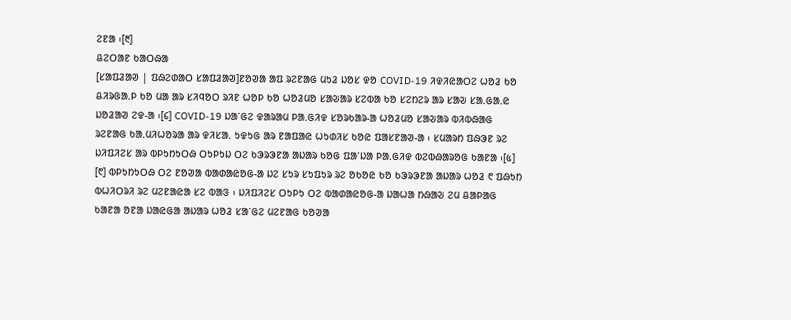ᱮᱱᱟ ᱾[᱓]
ᱪᱮᱛᱟᱱ ᱠᱟᱛᱷᱟ
[ᱥᱟᱯᱲᱟᱣ | ᱯᱷᱮᱰᱟᱛ ᱥᱟᱯᱲᱟᱣ]ᱱᱚᱣᱟ ᱟᱯ ᱨᱮᱱᱟᱜ ᱢᱩᱲ ᱡᱚᱥ ᱫᱚ COVID-19 ᱤᱫᱤᱭᱟᱛᱮ ᱦᱚᱲ ᱠᱚ ᱪᱤᱨᱜᱟᱹᱞ ᱠᱚ ᱢᱟ ᱟᱨ ᱥᱤᱧᱚᱛ ᱨᱤᱱ ᱦᱚᱞ ᱠᱚ ᱦᱚᱲᱢᱚ ᱥᱟᱶᱟᱨ ᱥᱮᱵᱟ ᱠᱚ ᱥᱮᱴᱮᱨ ᱟᱨ ᱥᱟᱶ ᱥᱟᱹᱜᱟᱹᱭ ᱡᱚᱲᱟᱣ ᱮᱫ-ᱟ ᱾[᱔] COVID-19 ᱡᱟᱸᱜᱮ ᱫᱟᱨᱟᱢ ᱞᱟᱹᱜᱤᱫ ᱥᱚᱨᱠᱟᱨ-ᱟ ᱦᱚᱲᱢᱚ ᱥᱟᱶᱟᱨ ᱵᱤᱵᱷᱟᱜ ᱨᱮᱱᱟᱜ ᱠᱟᱹᱢᱤᱦᱚᱨᱟ ᱟᱨ ᱫᱤᱥᱟᱹ ᱩᱫᱩᱜ ᱟᱨ ᱱᱟᱯᱟᱭ ᱦᱩᱰᱤᱥ ᱠᱚᱭ ᱯᱟᱥᱱᱟᱣ-ᱟ ᱾ ᱥᱢᱟᱨᱴ ᱯᱷᱳᱱ ᱨᱮ ᱡᱤᱯᱤᱮᱥ ᱟᱨ ᱵᱞᱩᱴᱩᱛᱷ ᱛᱩᱞᱩᱡ ᱛᱮ ᱠᱳᱨᱳᱱᱟ ᱟᱡᱟᱨ ᱠᱚᱜ ᱯᱟᱸᱡᱟ ᱞᱟᱹᱜᱤᱫ ᱵᱮᱵᱷᱟᱨᱚᱜ ᱠᱟᱱᱟ ᱾[᱕] [᱖] ᱵᱞᱩᱴᱩᱛᱷ ᱛᱮ ᱱᱚᱣᱟ ᱵᱟᱰᱟᱭᱚᱜ-ᱟ ᱡᱮ ᱥᱩᱨ ᱥᱩᱯᱩᱨ ᱨᱮ ᱚᱠᱚᱭ ᱠᱚ ᱠᱳᱨᱳᱱᱟ ᱟᱡᱟᱨ ᱦᱚᱲ ᱖ ᱯᱷᱩᱴ ᱵᱦᱤᱛᱨᱤ ᱨᱮ ᱢᱮᱱᱟᱭᱟ ᱥᱮ ᱵᱟᱝ ᱾ ᱡᱤᱯᱤᱮᱥ ᱛᱩᱞᱩ ᱛᱮ ᱵᱟᱰᱟᱭᱚᱜ-ᱟ ᱡᱟᱦᱟ ᱴᱷᱟᱶ ᱮᱢ ᱪᱟᱞᱟᱜ ᱠᱟᱱᱟ ᱚᱱᱟ ᱡᱟᱭᱜᱟ ᱟᱡᱟᱨ ᱦᱚᱲ ᱥᱟᱸᱜᱮ ᱢᱮᱱᱟᱜ ᱠᱚᱣᱟ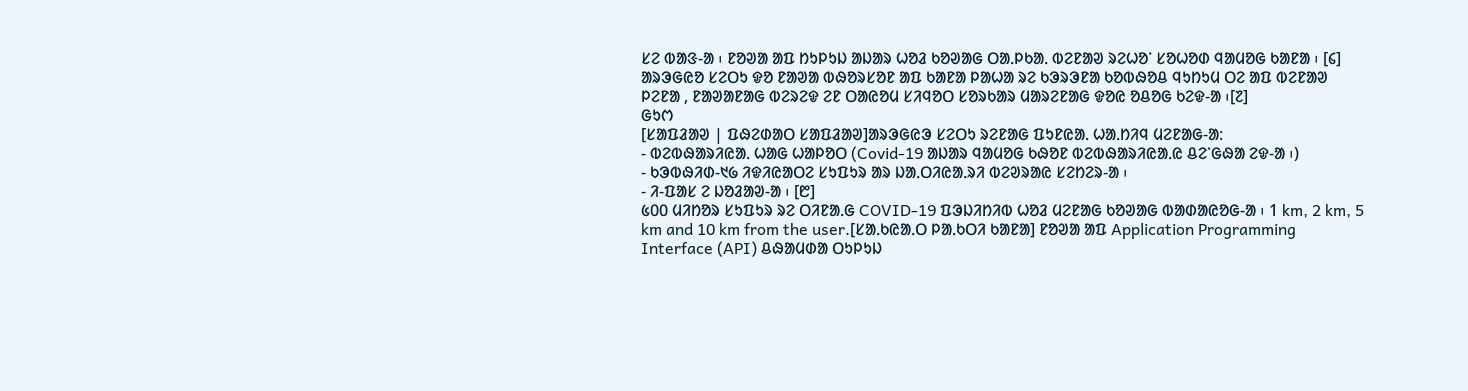ᱥᱮ ᱵᱟᱝ-ᱟ ᱾ ᱱᱚᱣᱟ ᱟᱯ ᱴᱩᱞᱩᱡ ᱟᱡᱟᱨ ᱦᱚᱲ ᱠᱚᱣᱟᱜ ᱛᱟᱹᱞᱠᱟᱹ ᱵᱮᱱᱟᱣ ᱨᱮᱦᱚᱸ ᱥᱚᱦᱚᱰ ᱧᱟᱢᱚᱜ ᱠᱟᱱᱟ ᱾ [᱔] ᱟᱨᱳᱜᱭᱚ ᱥᱮᱛᱩ ᱫᱚ ᱱᱟᱣᱟ ᱵᱷᱚᱨᱥᱚᱱ ᱟᱯ ᱠᱟᱱᱟ ᱞᱟᱦᱟ ᱨᱮ ᱠᱳᱨᱳᱱᱟ ᱠᱚᱵᱷᱚᱪ ᱧᱩᱴᱩᱢ ᱛᱮ ᱟᱯ ᱵᱮᱱᱟᱣ ᱞᱮᱱᱟ , ᱱᱟᱣᱟᱱᱟᱜ ᱵᱮᱨᱮᱫ ᱮᱱ ᱛᱟᱭᱚᱢ ᱥᱤᱧᱚᱛ ᱥᱚᱨᱠᱟᱨ ᱢᱟᱨᱮᱱᱟᱜ ᱫᱚᱭ ᱚᱪᱚᱜ ᱠᱮᱫ-ᱟ ᱾[᱗]
ᱜᱩᱬ
[ᱥᱟᱯᱲᱟᱣ | ᱯᱷᱮᱰᱟᱛ ᱥᱟᱯᱲᱟᱣ]ᱟᱨᱳᱜᱭᱳ ᱥᱮᱛᱩ ᱨᱮᱱᱟᱜ ᱯᱩᱱᱭᱟᱹ ᱦᱟᱹᱴᱤᱧ ᱢᱮᱱᱟᱜ-ᱟ:
- ᱵᱮᱵᱷᱟᱨᱤᱭᱟᱹ ᱦᱟᱜ ᱦᱟᱞᱚᱛ (Covid-19 ᱟᱡᱟᱨ ᱧᱟᱢᱚᱜ ᱠᱷᱚᱱ ᱵᱮᱵᱷᱟᱨᱤᱭᱟᱹᱭ ᱪᱮᱸᱜᱷᱟ ᱮᱫ-ᱟ ᱾)
- ᱠᱳᱵᱷᱤᱰ-᱑᱙ ᱤᱫᱤᱭᱟᱛᱮ ᱥᱩᱯᱩᱨ ᱟᱨ ᱡᱟᱹᱛᱤᱭᱟᱹᱨᱤ ᱵᱮᱣᱨᱟᱭ ᱥᱮᱴᱮᱨ-ᱟ ᱾
- ᱤ-ᱯᱟᱥ ᱮ ᱡᱚᱲᱟᱣ-ᱟ ᱾ [᱘]
᱕᱐᱐ ᱢᱤᱴᱚᱨ ᱥᱩᱯᱩᱨ ᱨᱮ ᱛᱤᱱᱟᱹᱜ COVID-19 ᱯᱳᱡᱤᱴᱤᱵ ᱦᱚᱲ ᱢᱮᱱᱟᱜ ᱠᱚᱣᱟᱜ ᱵᱟᱰᱟᱭᱚᱜ-ᱟ ᱾ 1 km, 2 km, 5 km and 10 km from the user.[ᱥᱟᱹᱠᱭᱟᱹᱛ ᱞᱟᱹᱠᱛᱤ ᱠᱟᱱᱟ] ᱱᱚᱣᱟ ᱟᱯ Application Programming Interface (API) ᱪᱷᱟᱢᱰᱟ ᱛᱩᱞᱩᱡ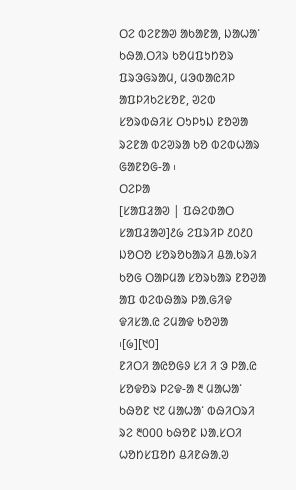ᱛᱮ ᱵᱮᱱᱟᱣ ᱟᱠᱟᱱᱟ, ᱡᱟᱦᱟᱸ ᱠᱷᱟᱹᱛᱤᱨ ᱠᱚᱢᱯᱩᱴᱚᱨ ᱯᱨᱳᱜᱨᱟᱢ, ᱢᱳᱵᱟᱭᱤᱞ ᱟᱯᱞᱤᱠᱮᱥᱚᱱ, ᱣᱮᱵ ᱥᱚᱨᱵᱷᱤᱥ ᱛᱩᱞᱩᱡ ᱱᱚᱣᱟ ᱨᱮᱱᱟ ᱵᱮᱣᱨᱟ ᱠᱚ ᱵᱮᱵᱦᱟᱨ ᱜᱟᱱᱚᱜ-ᱟ ᱾
ᱛᱮᱞᱟ
[ᱥᱟᱯᱲᱟᱣ | ᱯᱷᱮᱰᱟᱛ ᱥᱟᱯᱲᱟᱣ]᱒᱙ ᱮᱯᱨᱤᱞ ᱒᱐᱒᱐ ᱡᱚᱛᱚ ᱥᱚᱨᱚᱠᱟᱨᱤ ᱪᱟᱹᱠᱨᱤ ᱠᱚᱜ ᱛᱟᱞᱢᱟ ᱥᱚᱨᱠᱟᱨ ᱱᱚᱣᱟ ᱟᱯ ᱵᱮᱵᱷᱟᱨ ᱞᱟᱹᱜᱤᱫ ᱫᱤᱥᱟᱹᱭ ᱮᱢᱟᱫ ᱠᱚᱣᱟ ᱾[᱙][᱑᱐]
ᱱᱤᱛᱤ ᱟᱭᱚᱜᱽ ᱥᱤ ᱤ ᱳ ᱞᱟᱹᱭ ᱥᱚᱫᱚᱨ ᱞᱮᱫ-ᱟ ᱓ ᱢᱟᱦᱟᱸ ᱠᱷᱚᱱ ᱑᱗ ᱢᱟᱦᱟᱸ ᱵᱷᱤᱛᱨᱤ ᱨᱮ ᱓᱐᱐᱐ ᱠᱷᱚᱱ ᱡᱟᱹᱥᱛᱤ ᱦᱚᱴᱥᱯᱚᱴ ᱪᱤᱱᱷᱟᱹᱣ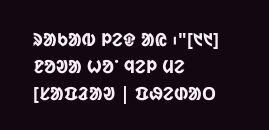ᱨᱟᱠᱟᱵ ᱞᱮᱫ ᱟᱭ ᱾"[᱑᱑]
ᱱᱚᱣᱟ ᱦᱚᱸ ᱧᱮᱞ ᱢᱮ
[ᱥᱟᱯᱲᱟᱣ | ᱯᱷᱮᱰᱟᱛ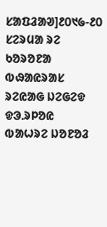ᱥᱟᱯᱲᱟᱣ]᱒᱐᱑᱙-᱒᱐ ᱥᱮᱨᱢᱟ ᱨᱮ ᱠᱚᱨᱚᱱᱟ ᱵᱷᱟᱭᱨᱟᱥ ᱨᱮᱭᱟᱜ ᱡᱮᱜᱮᱫ ᱫᱳᱹᱨᱞᱚᱭ
ᱵᱟᱦᱨᱮ ᱡᱚᱱᱚᱲ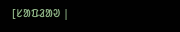[ᱥᱟᱯᱲᱟᱣ |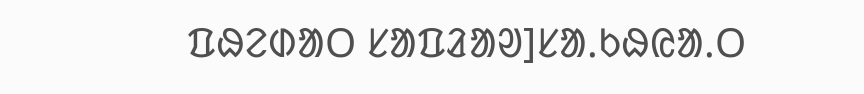ᱯᱷᱮᱰᱟᱛ ᱥᱟᱯᱲᱟᱣ]ᱥᱟᱹᱠᱷᱭᱟᱹᱛ